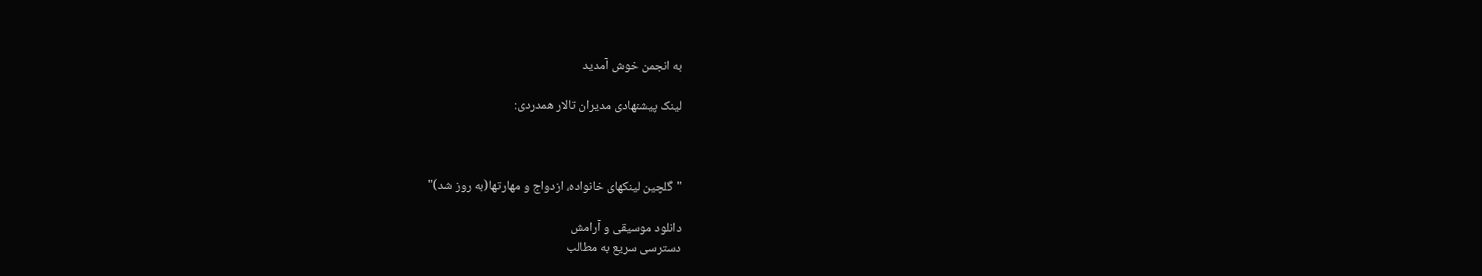به انجمن خوش آمدید

لینک پیشنهادی مدیران تالار همدردی:



"گلچین لینکهای خانواده، ازدواج و مهارتها(به روز شد)"

دانلود موسیقی و آرامش
دسترسی سریع به مطالب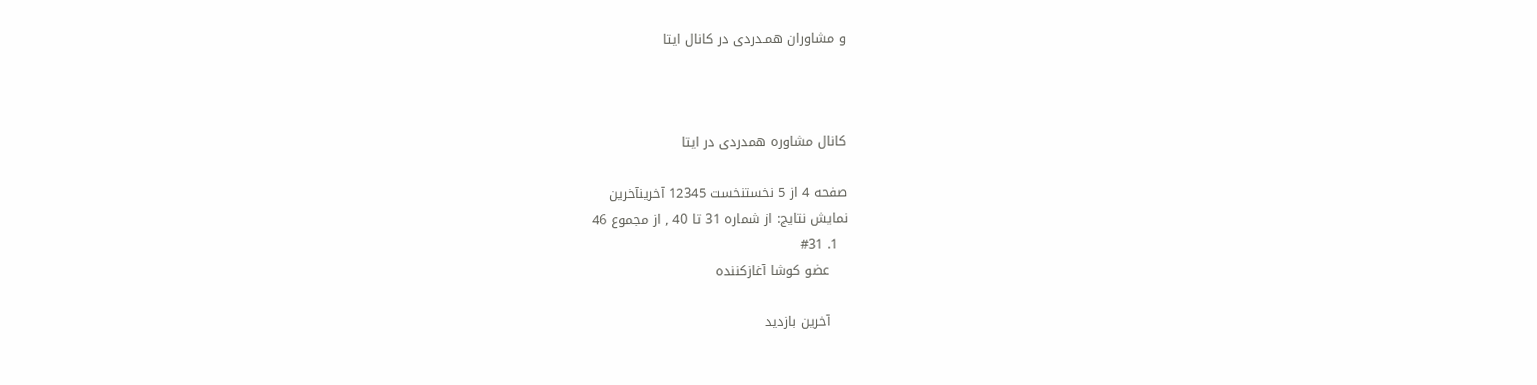و مشاوران همـدردی در کانال ایتا



کانال مشاوره همدردی در ایتا

صفحه 4 از 5 نخستنخست 12345 آخرینآخرین
نمایش نتایج: از شماره 31 تا 40 , از مجموع 46
  1. #31
    عضو کوشا آغازکننده

    آخرین بازدید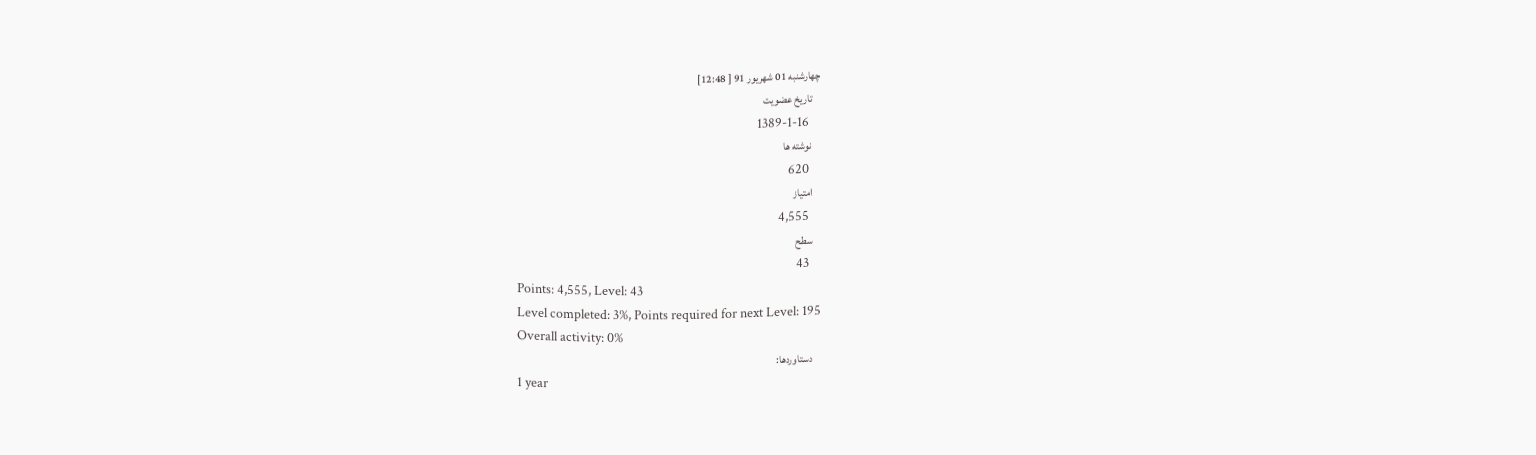چهارشنبه 01 شهریور 91 [ 12:48]
    تاریخ عضویت
    1389-1-16
    نوشته ها
    620
    امتیاز
    4,555
    سطح
    43
    Points: 4,555, Level: 43
    Level completed: 3%, Points required for next Level: 195
    Overall activity: 0%
    دستاوردها:
    1 year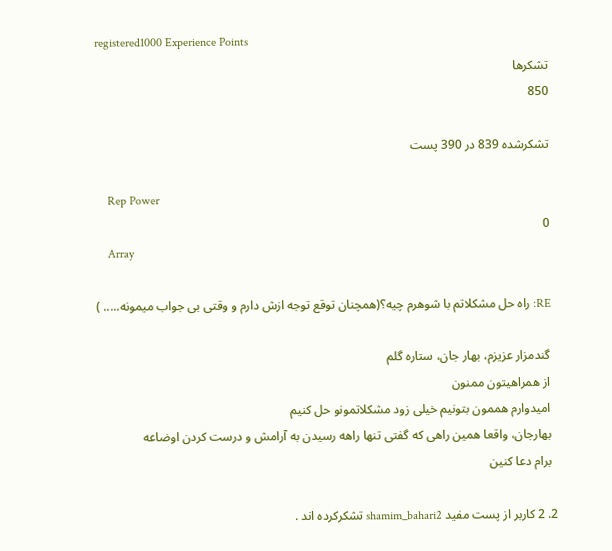registered1000 Experience Points
    تشکرها
    850

    تشکرشده 839 در 390 پست

    Rep Power
    0
    Array

    RE: راه حل مشکلاتم با شوهرم چیه؟(همچنان توقع توجه ازش دارم و وقتی بی جواب میمونه..... )

    گندمزار عزیزم، بهار جان، ستاره گلم
    از همراهیتون ممنون
    امیدوارم هممون بتونیم خیلی زود مشکلاتمونو حل کنیم
    بهارجان، واقعا همین راهی که گفتی تنها راهه رسیدن به آرامش و درست کردن اوضاعه
    برام دعا کنین

  2. 2 کاربر از پست مفید shamim_bahari2 تشکرکرده اند .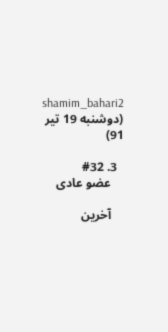shamim_bahari2 (دوشنبه 19 تیر 91)

  3. #32
    عضو عادی

    آخرین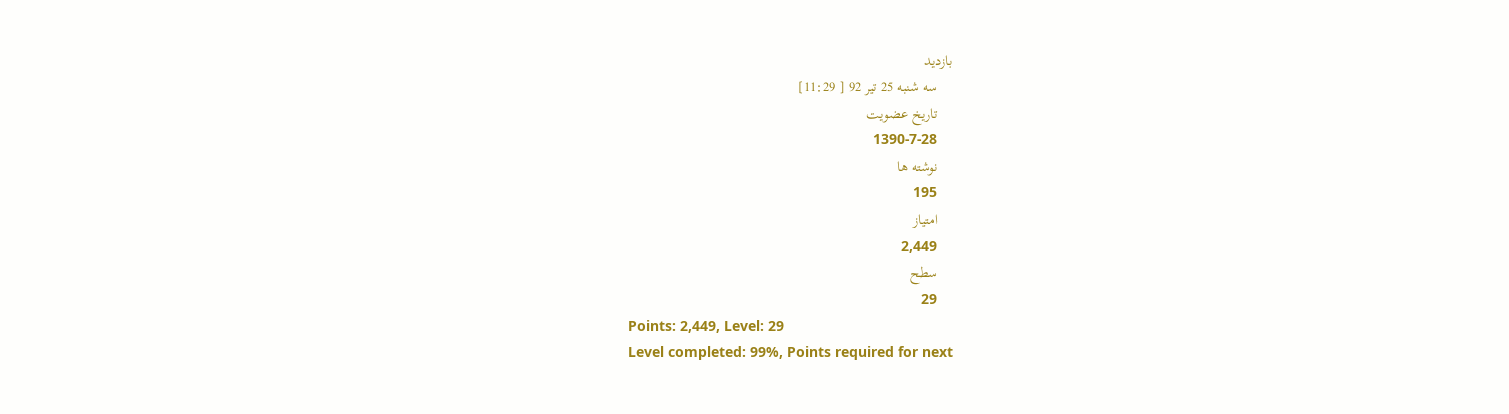بازدید
    سه شنبه 25 تیر 92 [ 11:29]
    تاریخ عضویت
    1390-7-28
    نوشته ها
    195
    امتیاز
    2,449
    سطح
    29
    Points: 2,449, Level: 29
    Level completed: 99%, Points required for next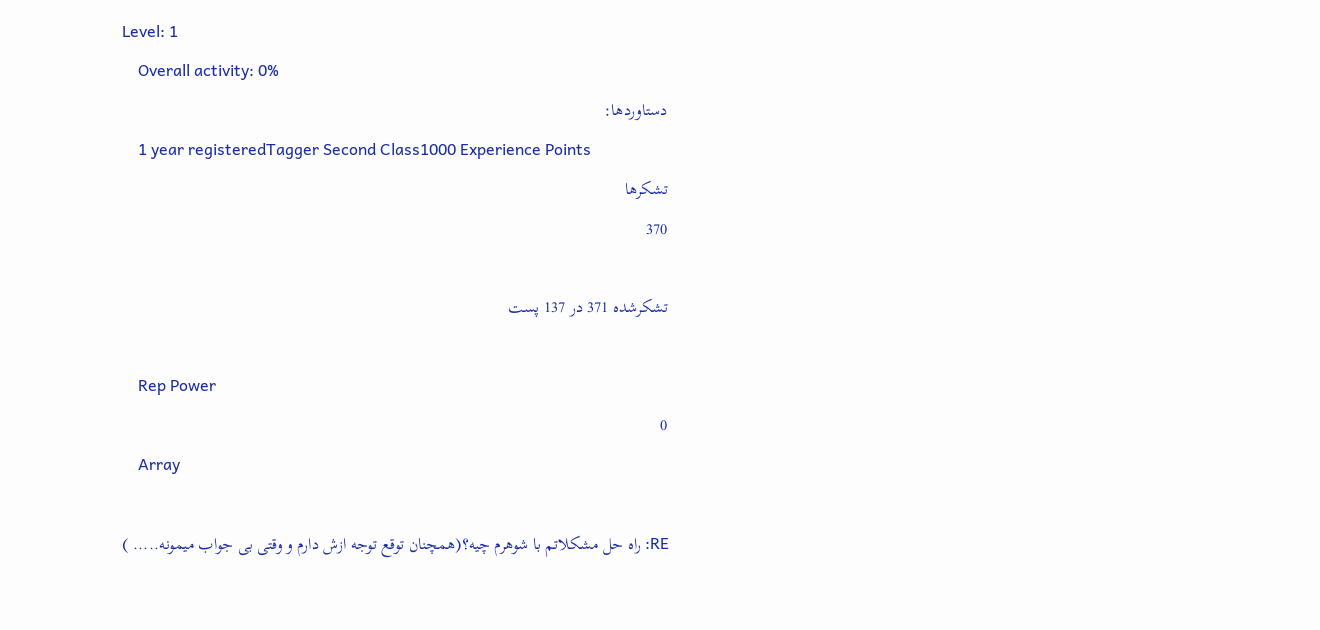Level: 1
    Overall activity: 0%
    دستاوردها:
    1 year registeredTagger Second Class1000 Experience Points
    تشکرها
    370

    تشکرشده 371 در 137 پست

    Rep Power
    0
    Array

    RE: راه حل مشکلاتم با شوهرم چیه؟(همچنان توقع توجه ازش دارم و وقتی بی جواب میمونه..... )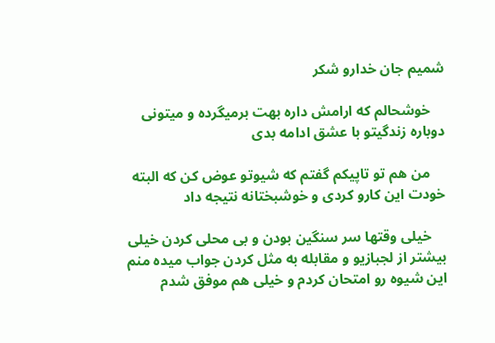شمیم جان خدارو شکر

    خوشحالم که ارامش داره بهت برمیگرده و میتونی دوباره زندگیتو با عشق ادامه بدی

    من هم تو تاپیکم گفتم که شیوتو عوض کن که البته خودت این کارو کردی و خوشبختانه نتیجه داد

    خیلی وقتها سر سنگین بودن و بی محلی کردن خیلی بیشتر از لجبازیو و مقابله به مثل کردن جواب میده منم این شیوه رو امتحان کردم و خیلی هم موفق شدم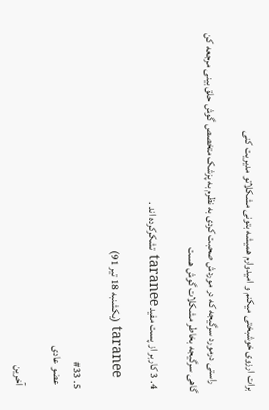برات ارزوی خوشبختی میکنم و امیدوارم همیشه بتونی مشکلاتو مدیریت کنی

    راستی درمورد سرگیجه که در موردش صحبت کردی به نظرم به پزشک متخصص گوش حلق بینی مرجعه کن گاهی سرگیجه بخاطر مشکلات گوش هست

  4. 3 کاربر از پست مفید taranee تشکرکرده اند .

    taranee (یکشنبه 18 تیر 91)

  5. #33
    عضو عادی

    آخرین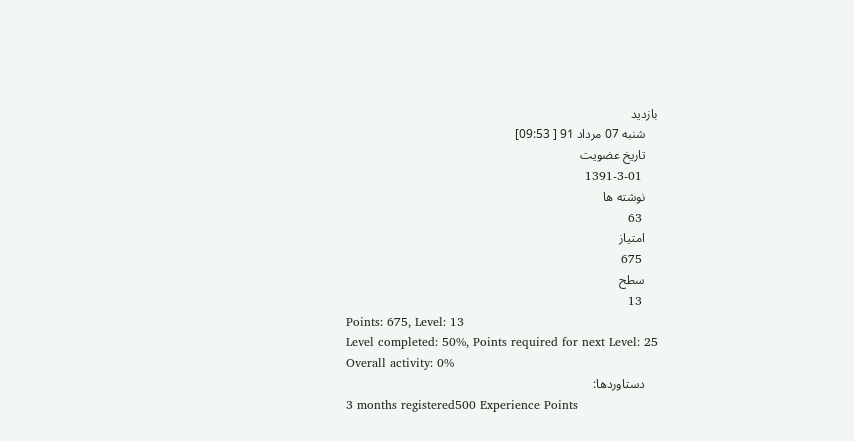بازدید
    شنبه 07 مرداد 91 [ 09:53]
    تاریخ عضویت
    1391-3-01
    نوشته ها
    63
    امتیاز
    675
    سطح
    13
    Points: 675, Level: 13
    Level completed: 50%, Points required for next Level: 25
    Overall activity: 0%
    دستاوردها:
    3 months registered500 Experience Points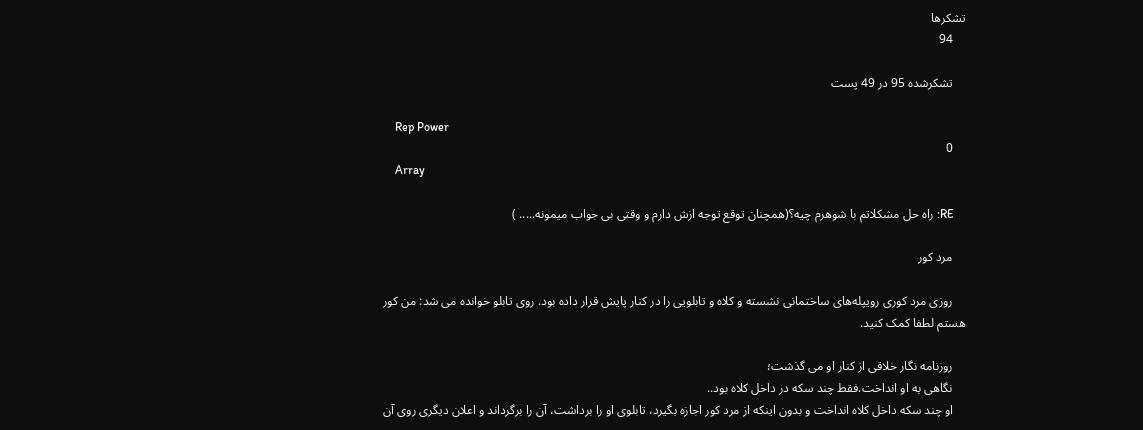تشکرها
    94

    تشکرشده 95 در 49 پست

    Rep Power
    0
    Array

    RE: راه حل مشکلاتم با شوهرم چیه؟(همچنان توقع توجه ازش دارم و وقتی بی جواب میمونه..... )

    مرد کور

    روزی مرد کوری رویپله‌های ساختمانی نشسته و کلاه و تابلویی را در کنار پایش قرار داده بود. روی تابلو خوانده می شد: من کور هستم لطفا کمک کنید.

    روزنامه نگار خلاقی از کنار او می گذشت؛
    نگاهی به او انداخت.فقط چند سکه در داخل کلاه بود..
    او چند سکه داخل کلاه انداخت و بدون اینکه از مرد کور اجازه بگیرد، تابلوی او را برداشت، آن را برگرداند و اعلان دیگری روی آن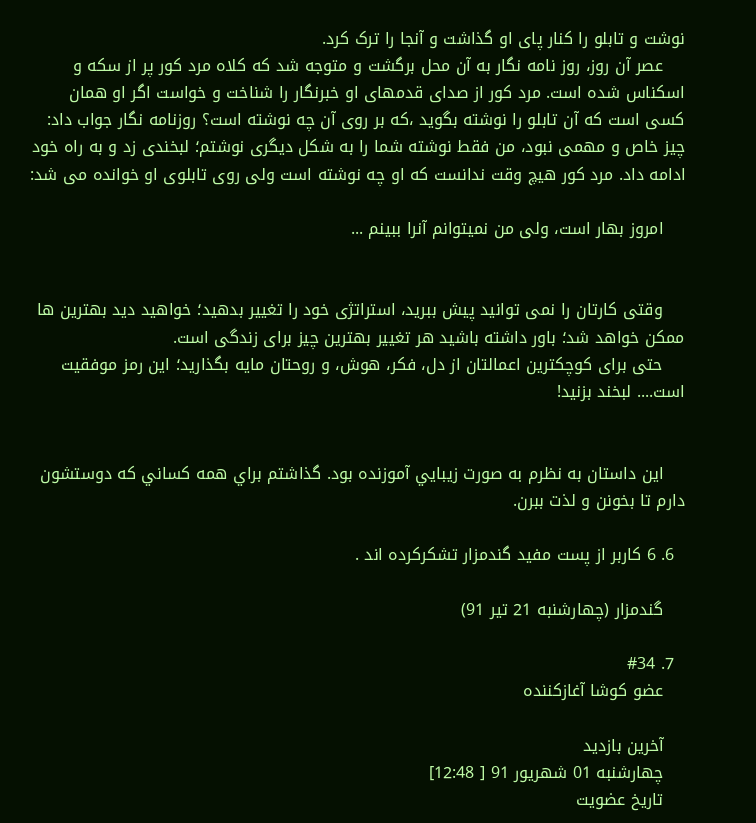نوشت و تابلو را کنار پای او گذاشت و آنجا را ترک کرد.
    عصر آن روز، روز نامه نگار به آن محل برگشت و متوجه شد که کلاه مرد کور پر از سکه و اسکناس شده است. مرد کور از صدای قدمهای او خبرنگار را شناخت و خواست اگر او همان کسی است که آن تابلو را نوشته بگوید ،که بر روی آن چه نوشته است؟ روزنامه نگار جواب داد: چیز خاص و مهمی نبود، من فقط نوشته شما را به شکل دیگری نوشتم؛ لبخندی زد و به راه خود ادامه داد. مرد کور هیچ وقت ندانست که او چه نوشته است ولی روی تابلوی او خوانده می شد:

    امروز بهار است، ولی من نمیتوانم آنرا ببینم ...


    وقتی کارتان را نمی توانید پیش ببرید، استراتژی خود را تغییر بدهید؛ خواهید دید بهترین ها ممکن خواهد شد؛ باور داشته باشید هر تغییر بهترین چیز برای زندگی است.
    حتی برای کوچکترین اعمالتان از دل، فکر، هوش، و روحتان مایه بگذارید؛ این رمز موفقیت است.... لبخند بزنید!


    اين داستان به نظرم به صورت زيبايي آموزنده بود. گذاشتم براي همه كساني كه دوستشون دارم تا بخونن و لذت ببرن.

  6. 6 کاربر از پست مفید گندمزار تشکرکرده اند .

    گندمزار (چهارشنبه 21 تیر 91)

  7. #34
    عضو کوشا آغازکننده

    آخرین بازدید
    چهارشنبه 01 شهریور 91 [ 12:48]
    تاریخ عضویت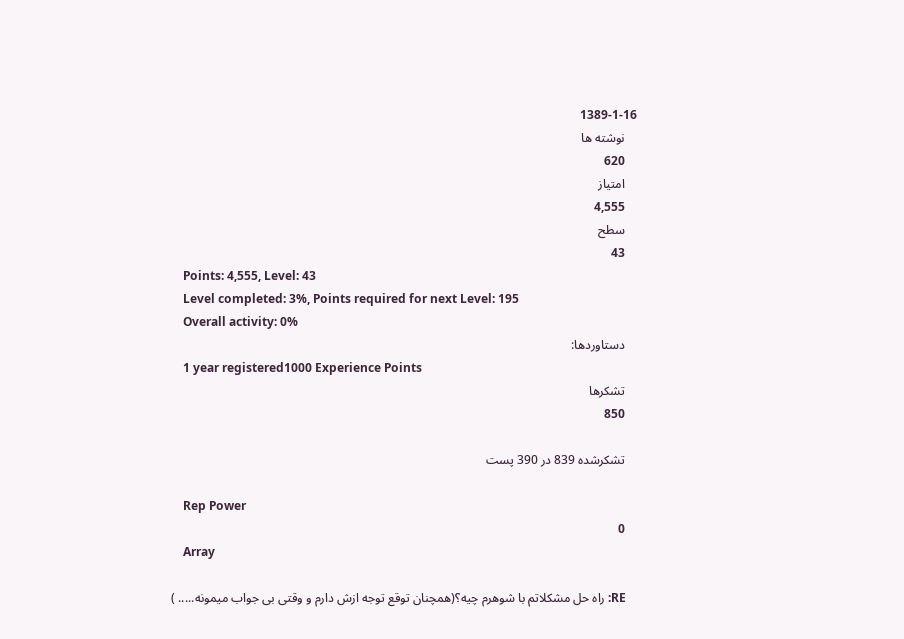1389-1-16
    نوشته ها
    620
    امتیاز
    4,555
    سطح
    43
    Points: 4,555, Level: 43
    Level completed: 3%, Points required for next Level: 195
    Overall activity: 0%
    دستاوردها:
    1 year registered1000 Experience Points
    تشکرها
    850

    تشکرشده 839 در 390 پست

    Rep Power
    0
    Array

    RE: راه حل مشکلاتم با شوهرم چیه؟(همچنان توقع توجه ازش دارم و وقتی بی جواب میمونه..... )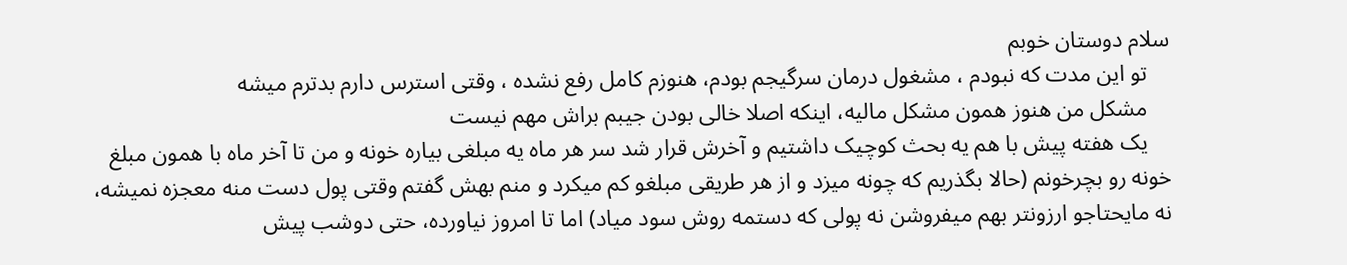سلام دوستان خوبم
    تو این مدت که نبودم ، مشغول درمان سرگیجم بودم، هنوزم کامل رفع نشده ، وقتی استرس دارم بدترم میشه
    مشکل من هنوز همون مشکل مالیه، اینکه اصلا خالی بودن جیبم براش مهم نیست
    یک هفته پیش با هم یه بحث کوچیک داشتیم و آخرش قرار شد سر هر ماه یه مبلغی بیاره خونه و من تا آخر ماه با همون مبلغ خونه رو بچرخونم (حالا بگذریم که چونه میزد و از هر طریقی مبلغو کم میکرد و منم بهش گفتم وقتی پول دست منه معجزه نمیشه، نه مایحتاجو ارزونتر بهم میفروشن نه پولی که دستمه روش سود میاد) اما تا امروز نیاورده، حتی دوشب پیش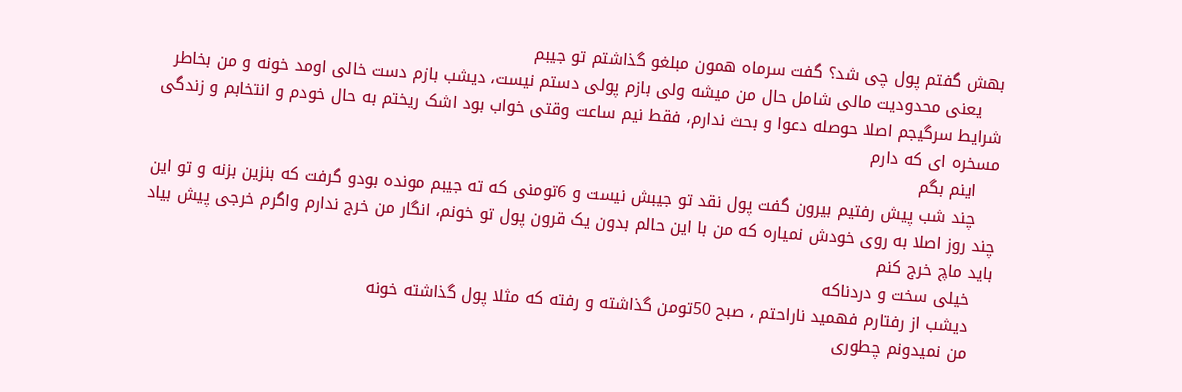بهش گفتم پول چی شد؟ گفت سرماه همون مبلغو گذاشتم تو جیبم
    یعنی محدودیت مالی شامل حال من میشه ولی بازم پولی دستم نیست، دیشب بازم دست خالی اومد خونه و من بخاطر شرایط سرگیجم اصلا حوصله دعوا و بحث ندارم، فقط نیم ساعت وقتی خواب بود اشک ریختم به حال خودم و انتخابم و زندگی مسخره ای که دارم
    اینم بگم
    چند شب پیش رفتیم بیرون گفت پول نقد تو جیبش نیست و 6تومنی که ته جیبم مونده بودو گرفت که بنزین بزنه و تو این چند روز اصلا به روی خودش نمیاره که من با این حالم بدون یک قرون پول تو خونم، انگار من خرج ندارم واگرم خرجی پیش بیاد باید ماچ خرج کنم
    خیلی سخت و دردناکه
    دیشب از رفتارم فهمید ناراحتم ، صبح 50تومن گذاشته و رفته که مثلا پول گذاشته خونه
    من نمیدونم چطوری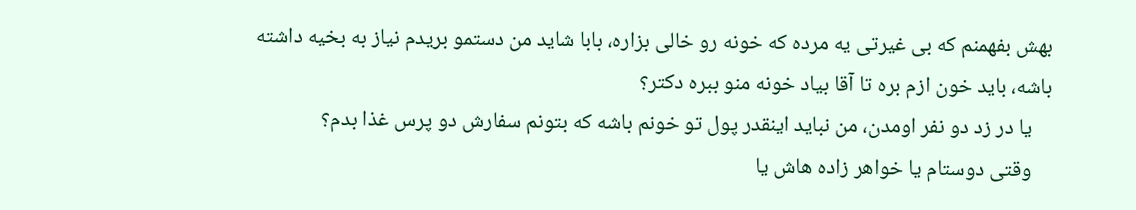بهش بفهمنم که بی غیرتی یه مرده که خونه رو خالی بزاره، بابا شاید من دستمو بریدم نیاز به بخیه داشته باشه، باید خون ازم بره تا آقا بیاد خونه منو ببره دکتر؟
    یا در زد دو نفر اومدن، من نباید اینقدر پول تو خونم باشه که بتونم سفارش دو پرس غذا بدم؟
    وقتی دوستام یا خواهر زاده هاش یا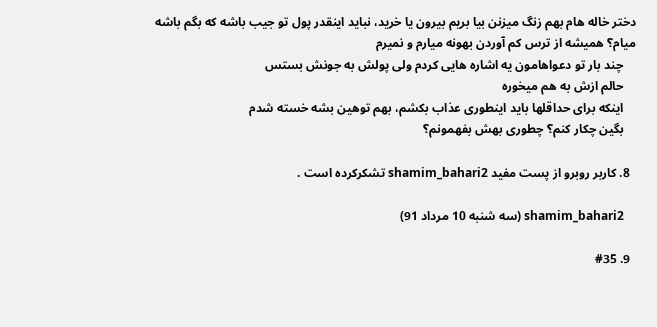دختر خاله هام بهم زنگ میزنن بیا بریم بیرون یا خرید، نباید اینقدر پول تو جیب باشه که بگم باشه میام؟ همیشه از ترس کم آوردن بهونه میارم و نمیرم
    چند بار تو دعواهامون یه اشاره هایی کردم ولی پولش به جونش بستس
    حالم ازش به هم میخوره
    اینکه برای حداقلها باید اینطوری عذاب بکشم، بهم توهین بشه خسته شدم
    بگین چکار کنم؟ چطوری بهش بفهمونم؟

  8. کاربر روبرو از پست مفید shamim_bahari2 تشکرکرده است .

    shamim_bahari2 (سه شنبه 10 مرداد 91)

  9. #35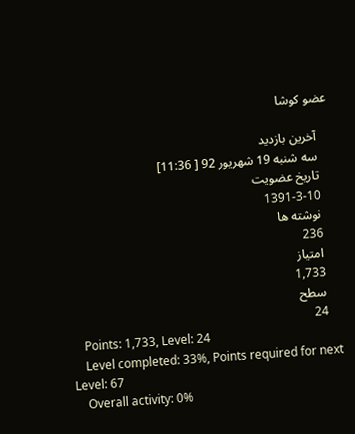عضو کوشا

    آخرین بازدید
    سه شنبه 19 شهریور 92 [ 11:36]
    تاریخ عضویت
    1391-3-10
    نوشته ها
    236
    امتیاز
    1,733
    سطح
    24
    Points: 1,733, Level: 24
    Level completed: 33%, Points required for next Level: 67
    Overall activity: 0%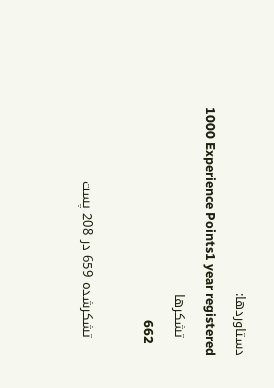دستاوردها:
    1000 Experience Points1 year registered
    تشکرها
    662

    تشکرشده 659 در 208 پست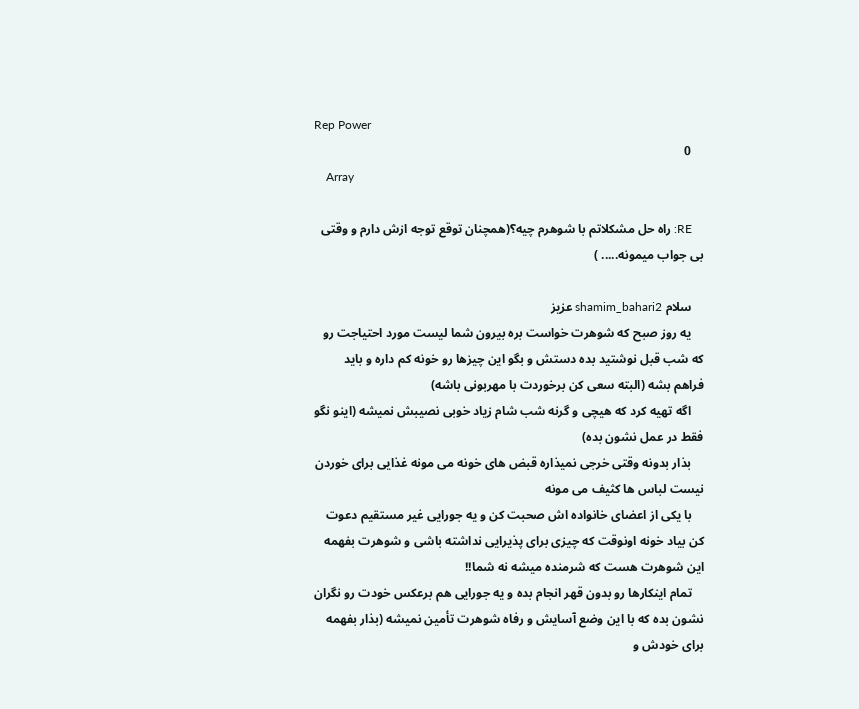Rep Power
    0
    Array

    RE: راه حل مشکلاتم با شوهرم چیه؟(همچنان توقع توجه ازش دارم و وقتی بی جواب میمونه..... )

    سلام shamim_bahari2 عزیز
    یه روز صبح که شوهرت خواست بره بیرون شما لیست مورد احتیاجت رو که شب قبل نوشتید بده دستش و بگو این چیزها رو خونه کم داره و باید فراهم بشه (البته سعی کن برخوردت با مهربونی باشه)
    اگه تهیه کرد که هیچی و گرنه شب شام زیاد خوبی نصیبش نمیشه (اینو نگو فقط در عمل نشون بده)
    بذار بدونه وقتی خرجی نمیذاره قبض های خونه می مونه غذایی برای خوردن نیست لباس ها کثیف می مونه
    با یکی از اعضای خانواده اش صحبت کن و یه جورایی غیر مستقیم دعوت کن بیاد خونه اونوقت که چیزی برای پذیرایی نداشته باشی و شوهرت بفهمه این شوهرت هست که شرمنده میشه نه شما!!
    تمام اینکارها رو بدون قهر انجام بده و یه جورایی هم برعکس خودت رو نگران نشون بده که با این وضع آسایش و رفاه شوهرت تأمین نمیشه (بذار بفهمه برای خودش و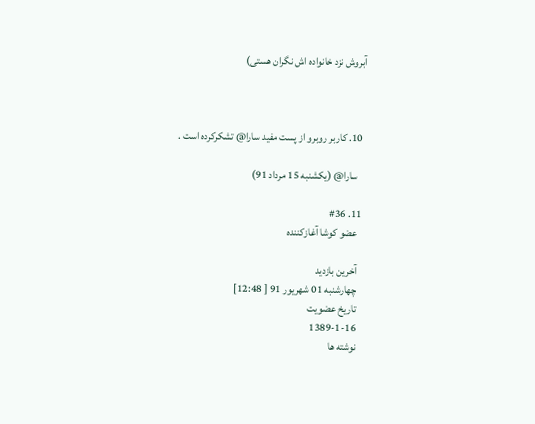آبروش نزد خانواده اش نگران هستی)



  10. کاربر روبرو از پست مفید سارا@ تشکرکرده است .

    سارا@ (یکشنبه 15 مرداد 91)

  11. #36
    عضو کوشا آغازکننده

    آخرین بازدید
    چهارشنبه 01 شهریور 91 [ 12:48]
    تاریخ عضویت
    1389-1-16
    نوشته ها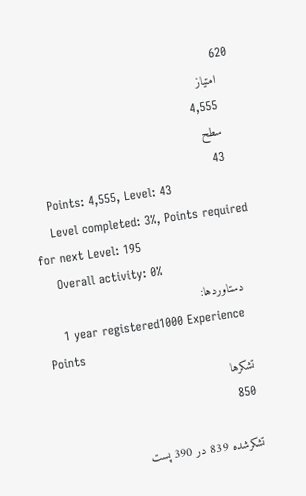620
    امتیاز
    4,555
    سطح
    43
    Points: 4,555, Level: 43
    Level completed: 3%, Points required for next Level: 195
    Overall activity: 0%
    دستاوردها:
    1 year registered1000 Experience Points
    تشکرها
    850

    تشکرشده 839 در 390 پست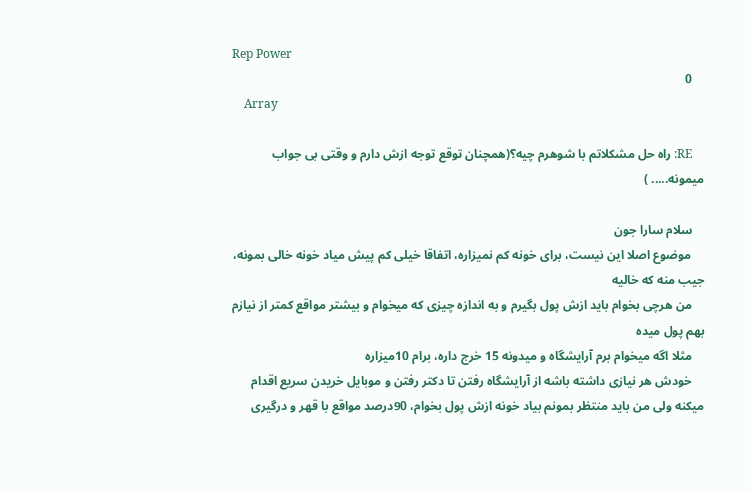Rep Power
    0
    Array

    RE: راه حل مشکلاتم با شوهرم چیه؟(همچنان توقع توجه ازش دارم و وقتی بی جواب میمونه..... )

    سلام سارا جون
    موضوع اصلا این نیست، برای خونه کم نمیزاره، اتفاقا خیلی کم پیش میاد خونه خالی بمونه، جیب منه که خالیه
    من هرچی بخوام باید ازش پول بگیرم و به اندازه چیزی که میخوام و بیشتر مواقع کمتر از نیازم بهم پول میده
    مثلا اگه میخوام برم آرایشگاه و میدونه 15 خرج داره، برام 10میزاره
    خودش هر نیازی داشته باشه از آرایشگاه رفتن تا دکتر رفتن و موبایل خریدن سریع اقدام میکنه ولی من باید منتظر بمونم بیاد خونه ازش پول بخوام، 90درصد مواقع با قهر و درگیری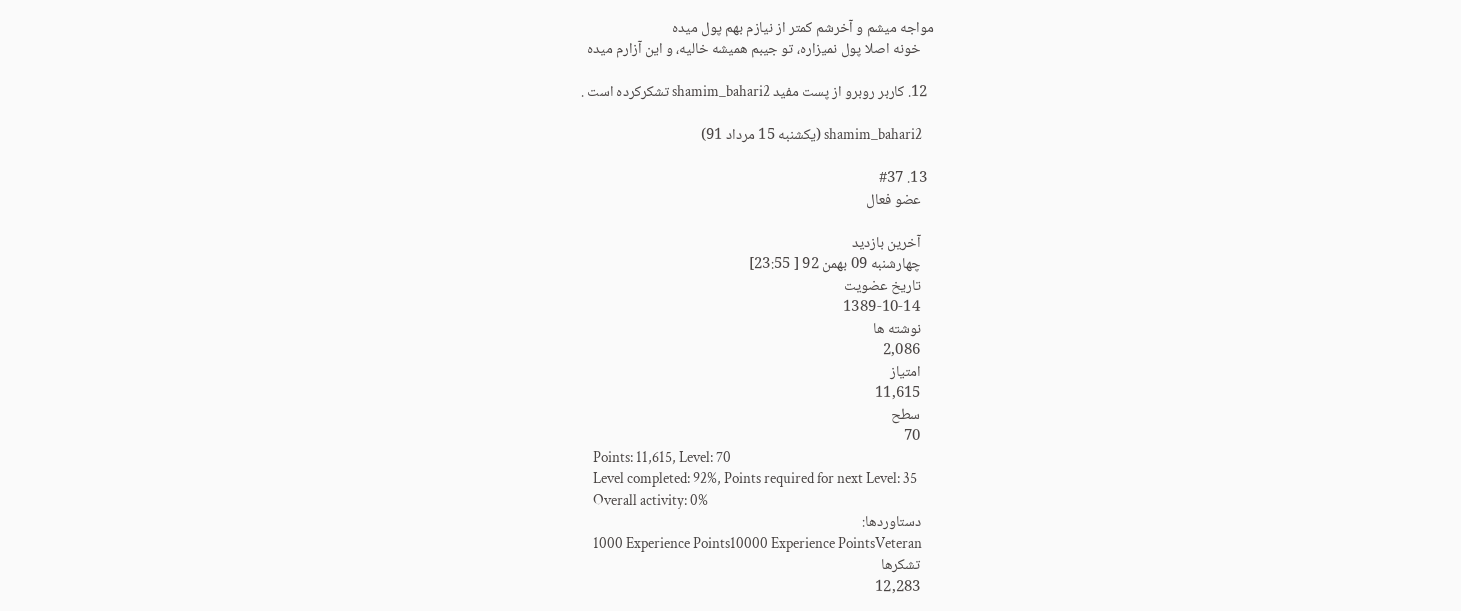مواجه میشم و آخرشم کمتر از نیازم بهم پول میده
    خونه اصلا پول نمیزاره، تو جیبم همیشه خالیه، و این آزارم میده

  12. کاربر روبرو از پست مفید shamim_bahari2 تشکرکرده است .

    shamim_bahari2 (یکشنبه 15 مرداد 91)

  13. #37
    عضو فعال

    آخرین بازدید
    چهارشنبه 09 بهمن 92 [ 23:55]
    تاریخ عضویت
    1389-10-14
    نوشته ها
    2,086
    امتیاز
    11,615
    سطح
    70
    Points: 11,615, Level: 70
    Level completed: 92%, Points required for next Level: 35
    Overall activity: 0%
    دستاوردها:
    1000 Experience Points10000 Experience PointsVeteran
    تشکرها
    12,283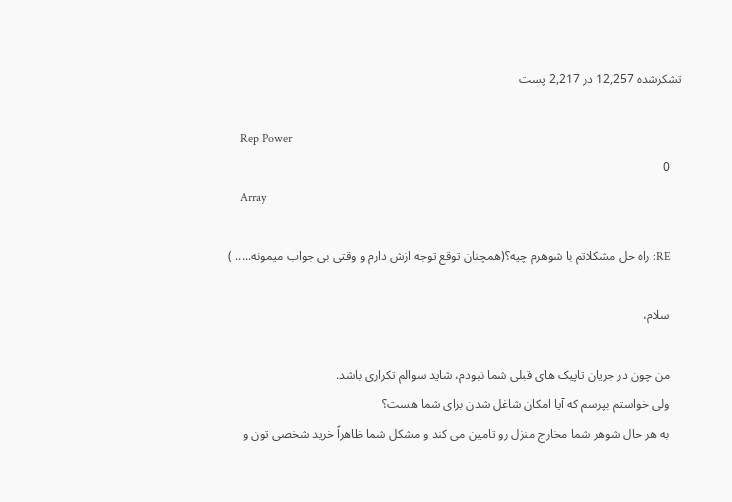تشکرشده 12,257 در 2,217 پست

    Rep Power
    0
    Array

    RE: راه حل مشکلاتم با شوهرم چیه؟(همچنان توقع توجه ازش دارم و وقتی بی جواب میمونه..... )

    سلام،

    من چون در جریان تاپیک های قبلی شما نبودم، شاید سوالم تکراری باشد.
    ولی خواستم بپرسم که آیا امکان شاغل شدن برای شما هست؟
    به هر حال شوهر شما مخارج منزل رو تامین می کند و مشکل شما ظاهراً خرید شخصی تون و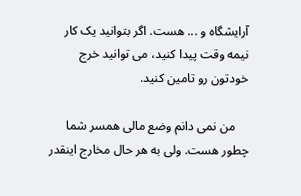آرایشگاه و ... هست. اگر بتوانید یک کار نیمه وقت پیدا کنید، می توانید خرج خودتون رو تامین کنید.

    من نمی دانم وضع مالی همسر شما چطور هست. ولی به هر حال مخارج اینقدر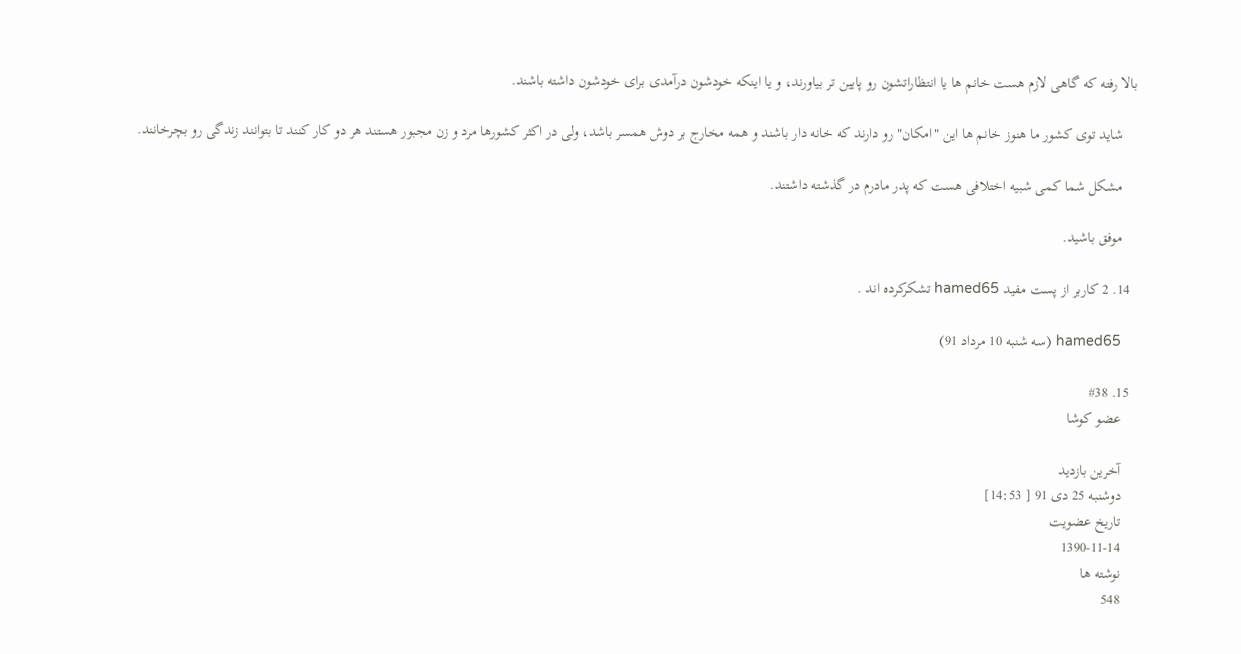بالا رفته که گاهی لازم هست خانم ها یا انتظاراتشون رو پایین تر بیاورند، و یا اینکه خودشون درآمدی برای خودشون داشته باشند.

    شاید توی کشور ما هنوز خانم ها این "امکان" رو دارند که خانه دار باشند و همه مخارج بر دوش همسر باشد، ولی در اکثر کشورها مرد و زن مجبور هستند هر دو کار کنند تا بتوانند زندگی رو بچرخانند.

    مشکل شما کمی شبیه اختلافی هست که پدر مادرم در گذشته داشتند.

    موفق باشید.

  14. 2 کاربر از پست مفید hamed65 تشکرکرده اند .

    hamed65 (سه شنبه 10 مرداد 91)

  15. #38
    عضو کوشا

    آخرین بازدید
    دوشنبه 25 دی 91 [ 14:53]
    تاریخ عضویت
    1390-11-14
    نوشته ها
    548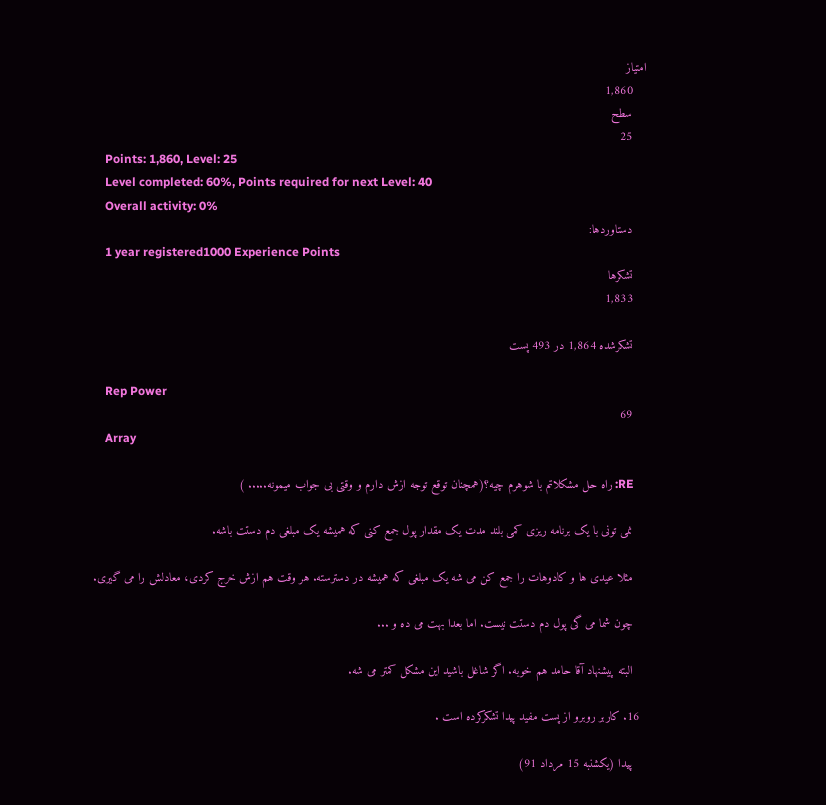امتیاز
    1,860
    سطح
    25
    Points: 1,860, Level: 25
    Level completed: 60%, Points required for next Level: 40
    Overall activity: 0%
    دستاوردها:
    1 year registered1000 Experience Points
    تشکرها
    1,833

    تشکرشده 1,864 در 493 پست

    Rep Power
    69
    Array

    RE: راه حل مشکلاتم با شوهرم چیه؟(همچنان توقع توجه ازش دارم و وقتی بی جواب میمونه..... )

    نمی تونی با یک برنامه ریزی کمی بلند مدت یک مقدار پول جمع کنی که همیشه یک مبلغی دم دستت باشه.

    مثلا عیدی ها و کادوهات را جمع کن می شه یک مبلغی که همیشه در دسترسته. هر وقت هم ازش خرج کردی، معادلش را می گیری.

    چون شما می گی پول دم دستت نیست. اما بعدا بهت می ده و ...

    البته پیشنهاد آقا حامد هم خوبه. اگر شاغل باشید این مشکل کمتر می شه.

  16. کاربر روبرو از پست مفید پیدا تشکرکرده است .

    پیدا (یکشنبه 15 مرداد 91)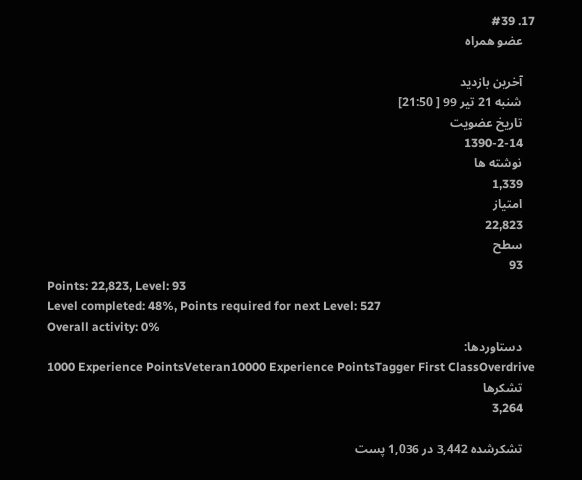17. #39
    عضو همراه

    آخرین بازدید
    شنبه 21 تیر 99 [ 21:50]
    تاریخ عضویت
    1390-2-14
    نوشته ها
    1,339
    امتیاز
    22,823
    سطح
    93
    Points: 22,823, Level: 93
    Level completed: 48%, Points required for next Level: 527
    Overall activity: 0%
    دستاوردها:
    1000 Experience PointsVeteran10000 Experience PointsTagger First ClassOverdrive
    تشکرها
    3,264

    تشکرشده 3,442 در 1,036 پست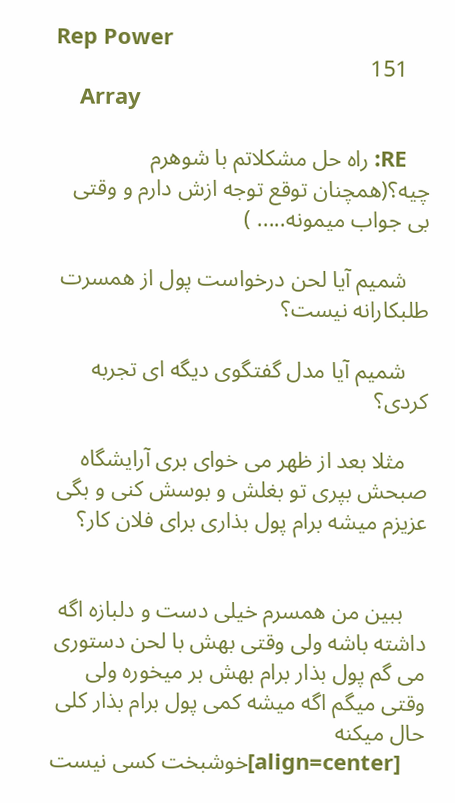Rep Power
    151
    Array

    RE: راه حل مشکلاتم با شوهرم چیه؟(همچنان توقع توجه ازش دارم و وقتی بی جواب میمونه..... )

    شمیم آیا لحن درخواست پول از همسرت طلبکارانه نیست؟

    شمیم آیا مدل گفتگوی دیگه ای تجربه کردی؟

    مثلا بعد از ظهر می خوای بری آرایشگاه صبحش بپری تو بغلش و بوسش کنی و بگی عزیزم میشه برام پول بذاری برای فلان کار؟


    ببین من همسرم خیلی دست و دلبازه اگه داشته باشه ولی وقتی بهش با لحن دستوری می گم پول بذار برام بهش بر میخوره ولی وقتی میگم اگه میشه کمی پول برام بذار کلی حال میکنه
    [align=center]خوشبخت کسی نیست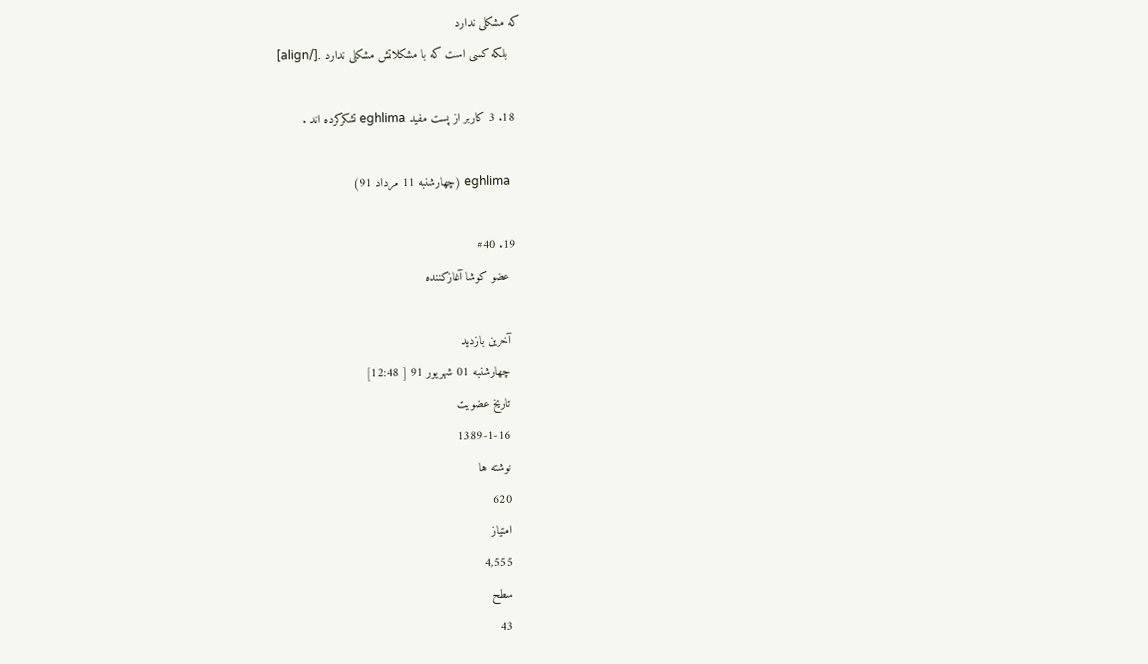که مشکلی ندارد
    بلکه کسی است که با مشکلاتش مشکلی ندارد .[/align]

  18. 3 کاربر از پست مفید eghlima تشکرکرده اند .

    eghlima (چهارشنبه 11 مرداد 91)

  19. #40
    عضو کوشا آغازکننده

    آخرین بازدید
    چهارشنبه 01 شهریور 91 [ 12:48]
    تاریخ عضویت
    1389-1-16
    نوشته ها
    620
    امتیاز
    4,555
    سطح
    43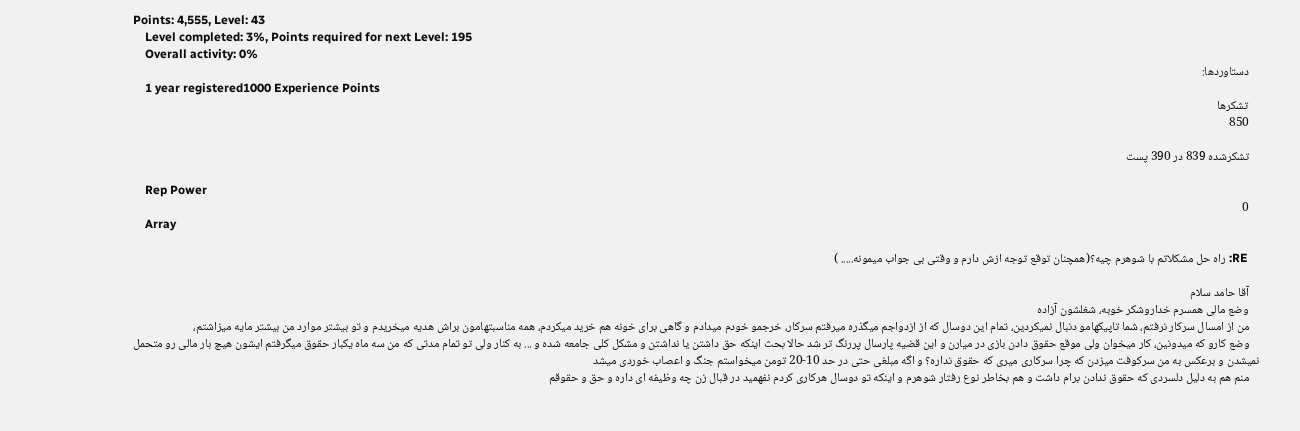Points: 4,555, Level: 43
    Level completed: 3%, Points required for next Level: 195
    Overall activity: 0%
    دستاوردها:
    1 year registered1000 Experience Points
    تشکرها
    850

    تشکرشده 839 در 390 پست

    Rep Power
    0
    Array

    RE: راه حل مشکلاتم با شوهرم چیه؟(همچنان توقع توجه ازش دارم و وقتی بی جواب میمونه..... )

    آقا حامد سلام
    وضع مالی همسرم خداروشکر خوبه، شغلشون آزاده
    من از امسال سرکار نرفتم، شما تاپیکهامو دنبال نمیکردین، تمام این دوسال که از ازدواجم میگذره میرفتم سرکار، خرجمو خودم میدادم و گاهی برای خونه هم خرید میکردم، همه مناسبتهامون براش هدیه میخریدم و تو بیشتر موارد من بیشتر مایه میزاشتم،
    وضع کارو که میدونین، کار میخوان ولی موقع حقوق دادن بازی در میارن و این قضیه پارسال پررنگ تر شد حالا بحث اینکه حق داشتن یا نداشتن و مشکل کلی جامعه شده و ... به کنار ولی تو تمام مدتی که من سه ماه یکبار حقوق میگرفتم ایشون هیچ بار مالی رو متحمل نمیشدن و برعکس به من سرکوفت میزدن که چرا سرکاری میری که حقوق نداره؟ و اگه مبلغی حتی در حد 10-20 تومن میخواستم جنگ و اعصاب خوردی میشد
    منم هم به دلیل دلسردی که حقوق ندادن برام داشت و هم بخاطر نوع رفتار شوهرم و اینکه تو دوسال هرکاری کردم نفهمید در قبال زن چه وظیفه ای داره و حق و حقوقم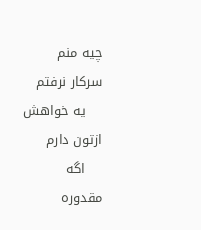چیه منم سرکار نرفتم
    یه خواهش ازتون دارم
    اگه مقدوره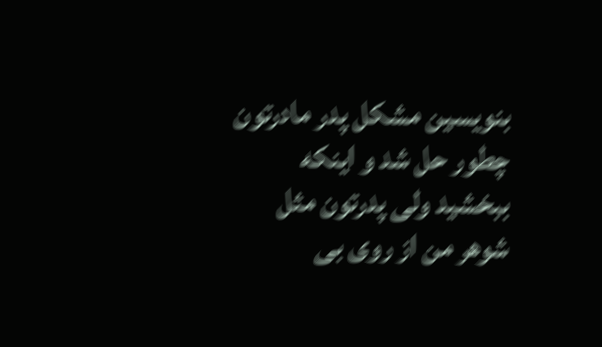بنویسین مشکل پدر مادرتون چطور حل شد و اینکه ببخشید ولی پدرتون مثل شوهر من از روی بی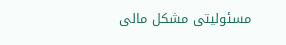مسئولیتی مشکل مالی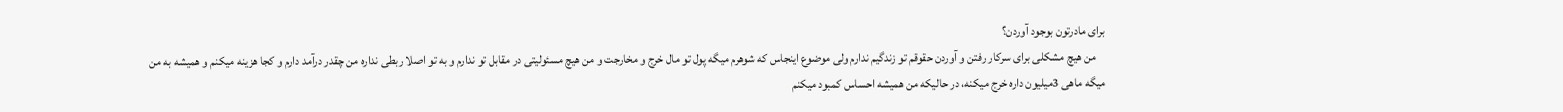برای مادرتون بوجود آوردن؟
    من هیچ مشکلی برای سرکار رفتن و آوردن حقوقم تو زندگیم ندارم ولی موضوع اینجاس که شوهرم میگه پول تو مال خرج و مخارجت و من هیچ مسئولیتی در مقابل تو ندارم و به تو اصلا ربطی نداره من چقدر درآمد دارم و کجا هزینه میکنم و همیشه به من میگه ماهی 3میلیون داره خرج میکنه، در حالیکه من همیشه احساس کمبود میکنم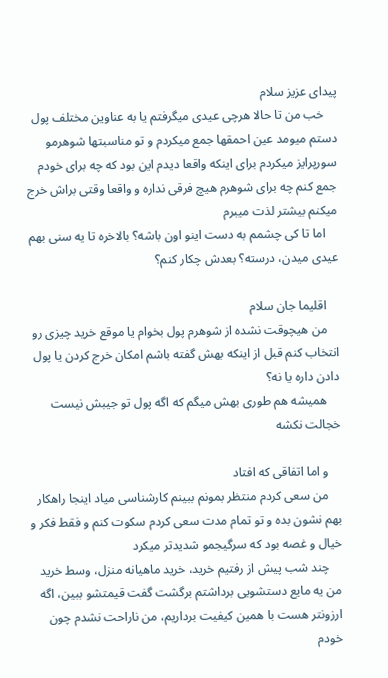پیدای عزیز سلام
    خب من تا حالا هرچی عیدی میگرفتم یا به عناوین مختلف پول دستم میومد عین احمقها جمع میکردم و تو مناسبتها شوهرمو سورپرایز میکردم برای اینکه واقعا دیدم این بود که چه برای خودم جمع کنم چه برای شوهرم هیچ فرقی نداره و واقعا وقتی براش خرج میکنم بیشتر لذت میبرم
    اما تا کی چشمم به دست اینو اون باشه؟ بالاخره تا یه سنی بهم عیدی میدن، درسته؟ بعدش چکار کنم؟

    اقلیما جان سلام
    من هیچوقت نشده از شوهرم پول بخوام یا موقع خرید چیزی رو انتخاب کنم قبل از اینکه بهش گفته باشم امکان خرج کردن یا پول دادن داره یا نه؟
    همیشه هم طوری بهش میگم که اگه پول تو جیبش نیست خجالت نکشه

    و اما اتفاقی که افتاد
    من سعی کردم منتظر بمونم ببینم کارشناسی میاد اینجا راهکار بهم نشون بده و تو تمام مدت سعی کردم سکوت کنم و فقط فکر و خیال و غصه بود که سرگیجمو شدیدتر میکرد
    چند شب پیش از رفتیم خرید، خرید ماهیانه منزل، وسط خرید من یه مایع دستشویی برداشتم برگشت گفت قیمتشو ببین، اگه ارزونتر هست با همین کیفیت برداریم، من ناراحت نشدم چون خودم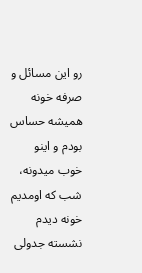رو این مسائل و صرفه خونه همیشه حساس بودم و اینو خوب میدونه، شب که اومدیم خونه دیدم نشسته جدولی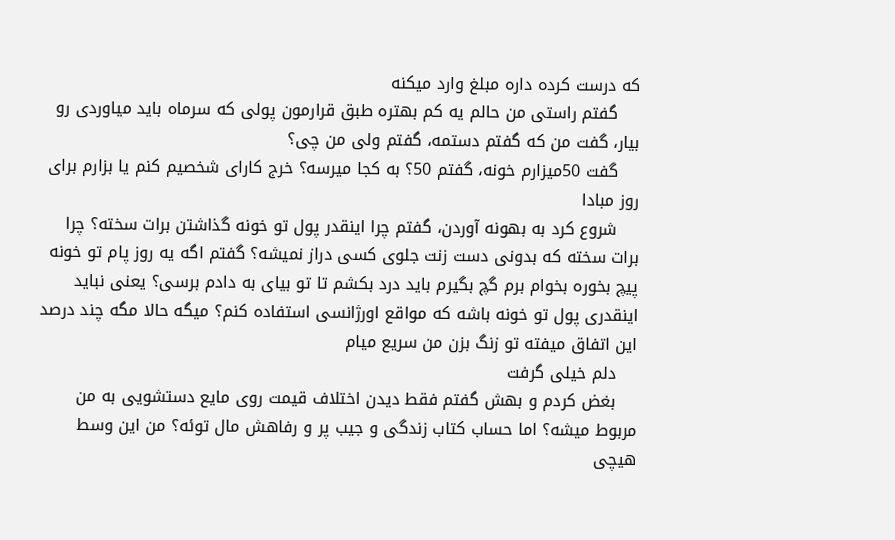که درست کرده داره مبلغ وارد میکنه
    گفتم راستی من حالم یه کم بهتره طبق قرارمون پولی که سرماه باید میاوردی رو بیار، گفت من که گفتم دستمه، گفتم ولی من چی؟
    گفت 50میزارم خونه، گفتم 50؟ به کجا میرسه؟ خرج کارای شخصیم کنم یا بزارم برای روز مبادا
    شروع کرد به بهونه آوردن، گفتم چرا اینقدر پول تو خونه گذاشتن برات سخته؟ چرا برات سخته که بدونی دست زنت جلوی کسی دراز نمیشه؟ گفتم اگه یه روز پام تو خونه پیچ بخوره بخوام برم گچ بگیرم باید درد بکشم تا تو بیای به دادم برسی؟ یعنی نباید اینقدری پول تو خونه باشه که مواقع اورژانسی استفاده کنم؟ میگه حالا مگه چند درصد این اتفاق میفته تو زنگ بزن من سریع میام
    دلم خیلی گرفت
    بغض کردم و بهش گفتم فقط دیدن اختلاف قیمت روی مایع دستشویی به من مربوط میشه؟ اما حساب کتاب زندگی و جیب پر و رفاهش مال توئه؟ من این وسط هیچی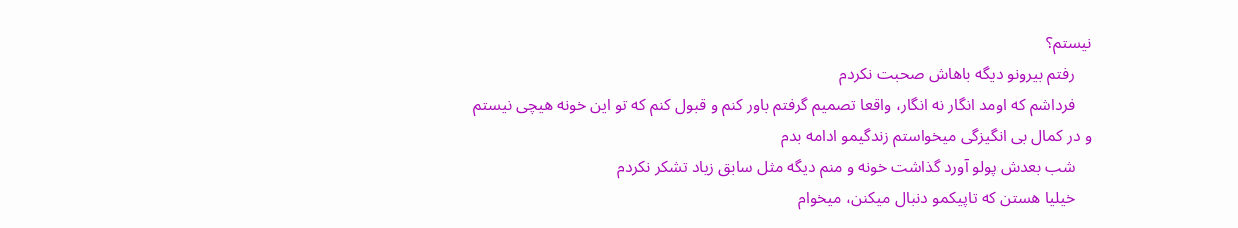نیستم؟
    رفتم بیرونو دیگه باهاش صحبت نکردم
    فرداشم که اومد انگار نه انگار، واقعا تصمیم گرفتم باور کنم و قبول کنم که تو این خونه هیچی نیستم و در کمال بی انگیزگی میخواستم زندگیمو ادامه بدم
    شب بعدش پولو آورد گذاشت خونه و منم دیگه مثل سابق زیاد تشکر نکردم
    خیلیا هستن که تاپیکمو دنبال میکنن، میخوام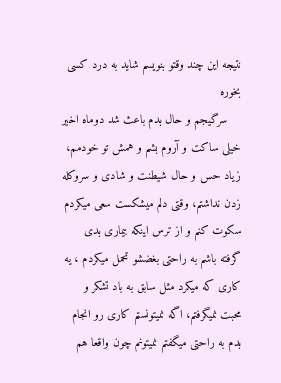نتیجه این چند وقتو بنویسم شاید به درد کسی بخوره
    سرگیجم و حال بدم باعث شد دوماه اخیر خیلی ساکت و آروم بشم و همش تو خودمم، زیاد حس و حال شیطنت و شادی و سروکله زدن نداشتم، وقتی دلم میشکست سعی میکردم سکوت کنم و از ترس اینکه بیماری بدی گرفته باشم به راحتی بغضشو تحمل میکردم ، یه کاری که میکرد مثل سابق به باد تشکر و محبت نمیگرفتم، اگه نمیتونستم کاری رو انجام بدم به راحتی میگفتم نمیتونم چون واقعا هم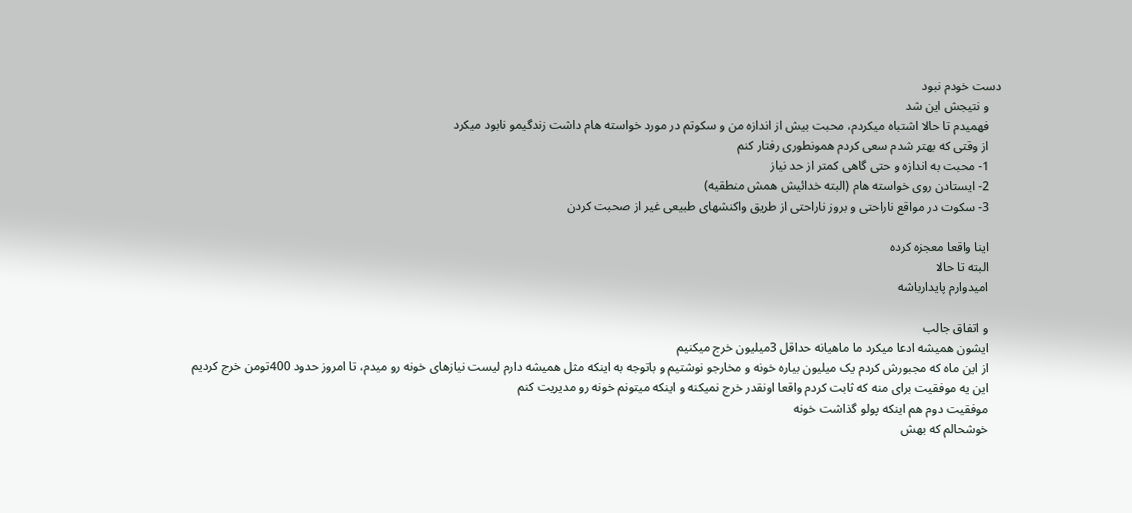دست خودم نبود
    و نتیجش این شد
    فهمیدم تا حالا اشتباه میکردم، محبت بیش از اندازه من و سکوتم در مورد خواسته هام داشت زندگیمو نابود میکرد
    از وقتی که بهتر شدم سعی کردم همونطوری رفتار کنم
    1- محبت به اندازه و حتی گاهی کمتر از حد نیاز
    2- ایستادن روی خواسته هام (البته خدائیش همش منطقیه)
    3- سکوت در مواقع ناراحتی و بروز ناراحتی از طریق واکنشهای طبیعی غیر از صحبت کردن

    اینا واقعا معجزه کرده
    البته تا حالا
    امیدوارم پایدارباشه

    و اتفاق جالب
    ایشون همیشه ادعا میکرد ما ماهیانه حداقل 3میلیون خرج میکنیم
    از این ماه که مجبورش کردم یک میلیون بیاره خونه و مخارجو نوشتیم و باتوجه به اینکه مثل همیشه دارم لیست نیازهای خونه رو میدم، تا امروز حدود 400تومن خرج کردیم
    این یه موفقیت برای منه که ثابت کردم واقعا اونقدر خرج نمیکنه و اینکه میتونم خونه رو مدیریت کنم
    موفقیت دوم هم اینکه پولو گذاشت خونه
    خوشحالم که بهش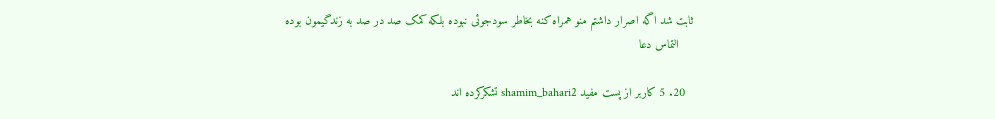ثابت شد اگه اصرار داشتم منو همراه کنه بخاطر سودجوئی نبوده بلکه کمک صد در صد به زندگیمون بوده
    التماس دعا

  20. 5 کاربر از پست مفید shamim_bahari2 تشکرکرده اند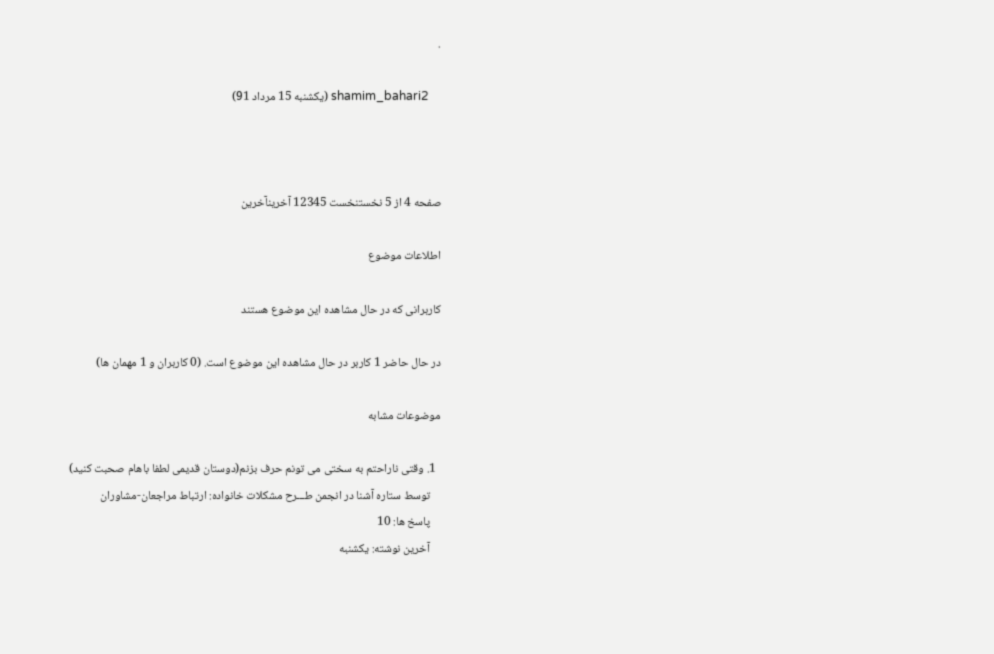.

    shamim_bahari2 (یکشنبه 15 مرداد 91)



صفحه 4 از 5 نخستنخست 12345 آخرینآخرین

اطلاعات موضوع

کاربرانی که در حال مشاهده این موضوع هستند

در حال حاضر 1 کاربر در حال مشاهده این موضوع است. (0 کاربران و 1 مهمان ها)

موضوعات مشابه

  1. وقتی ناراحتم به سختی می تونم حرف بزنم(دوستان قدیمی لطفا باهام صحبت کنید)
    توسط ستاره آشنا در انجمن طـــرح مشکلات خانواده: ارتباط مراجعان-مشاوران
    پاسخ ها: 10
    آخرين نوشته: یکشنبه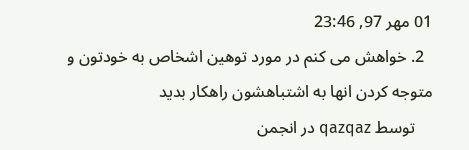01 مهر 97, 23:46
  2. خواهش می کنم در مورد توهین اشخاص به خودتون و متوجه کردن انها به اشتباهشون راهکار بدید
    توسط qazqaz در انجمن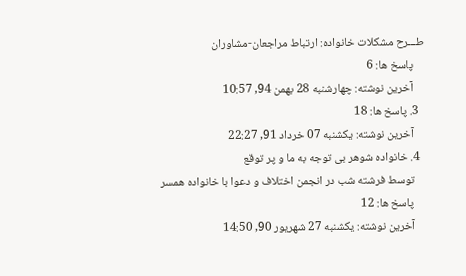طـــرح مشکلات خانواده: ارتباط مراجعان-مشاوران
    پاسخ ها: 6
    آخرين نوشته: چهارشنبه 28 بهمن 94, 10:57
  3. پاسخ ها: 18
    آخرين نوشته: یکشنبه 07 خرداد 91, 22:27
  4. خانواده شوهر بی توجه به ما و پر توقع
    توسط فرشته شب در انجمن اختلاف و دعوا با خانواده همسر
    پاسخ ها: 12
    آخرين نوشته: یکشنبه 27 شهریور 90, 14:50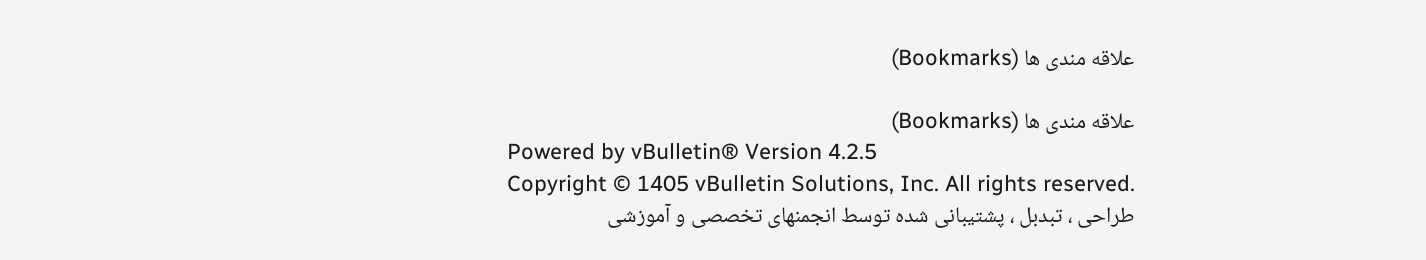علاقه مندی ها (Bookmarks)

علاقه مندی ها (Bookmarks)
Powered by vBulletin® Version 4.2.5
Copyright © 1405 vBulletin Solutions, Inc. All rights reserved.
طراحی ، تبدبل ، پشتیبانی شده توسط انجمنهای تخصصی و آموزشی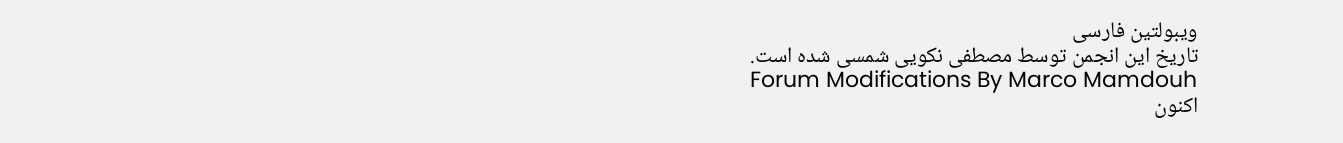ویبولتین فارسی
تاریخ این انجمن توسط مصطفی نکویی شمسی شده است.
Forum Modifications By Marco Mamdouh
اکنون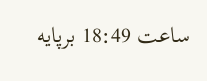ساعت 18:49 برپایه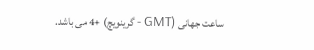ساعت جهانی (GMT - گرینویچ) +4 می باشد.